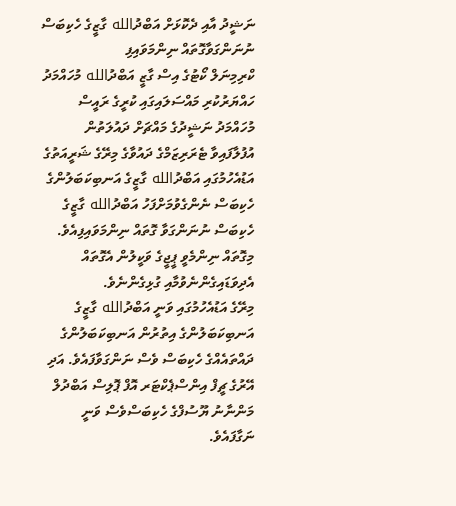ނަޝީދު އާއި ދެކޮޅަށް އަބްދުالله ގާޒީގެ ހެކިބަސް ނުނަންގަވާގޮތައް ނިންމަވައިފި
ކްރިމިނަލް ކޯޓުގެ އިސް ގާޒީ އަބްދުالله މުހައްމަދު ހައްޔަރުކުރި މައްސަލައިގައި ކުރީގެ ރައީސް މުހައްމަދު ނަޝީދުގެ މައްޗަށް ދައުލަތުން އުފުލާފައިވާ ޓެރަރިޒަމްގެ ދައުވާގެ މިރޭގެ ޝަރީއަތުގެ އަޑުއެހުމުގައި އަބްދުالله ގާޒީގެ އަނބިކަބަލުންގެ ހެކިބަސް ނެންގެވުމަށްފަހު އަބްދުالله ގާޒީގެ ހެކިބަސް ނުނަންގަވާ ގޮތައް ނިންމަވައިފިއެވެ.
މިގޮތައް ނިންމެވީ ޕީޖީގެ ވަކީލުން އެގޮތައް އެދިވަޑައިގެންނެވުމާއި ގުޅިގެންނެވެ.
މިރޭގެ އަޑުއެހުމުގައި ވަނީ އަބްދުالله ގާޒީގެ އަނބިކަބަލުންގެ އިތުރުން އަނބިކަބަލުންގެ ދައްތައެއްގެ ހެކިބަސް ވެސް ނަންގަވާފައެވެ. އަދި އޭރުގެ ޗީފް އިންސްޕެކްޓަރ އޮފް ޕޮލިސް އަބްދުލް މަންނާނު ޔޫސުފްގެ ހެކިބަސްވެސް ވަނީ ނަގާފައެވެ.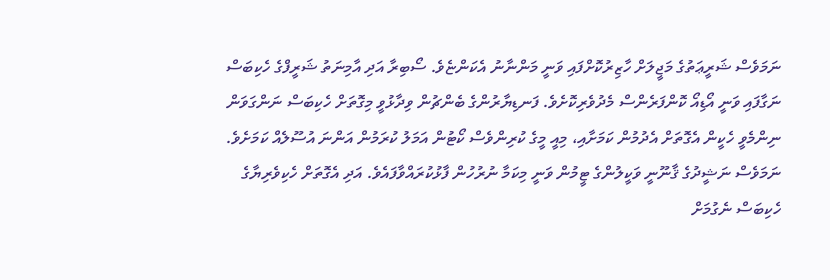ނަމަވެސް ޝަރީޢަތުގެ މަޖީލަށް ހާޒިރުކޮށްފައި ވަނީ މަންނާނު އެކަންޏެވެ. ސޯބިރާ އަދި އާމިނަތު ޝަރީފްގެ ހެކިބަސް ނަގާފައި ވަނީ އޯޑިއޯ ކޮންފަރެންސް މެދުވެރިކޮށެވެ. ފަނޑިޔާރުންގެ ބެންޗުން ވިދާޅުވީ މިގޮތަށް ހެކިބަސް ނަންގަވަން ނިންމެވީ ހެކީން އެގޮތަށް އެދުމުން ކަމަށާއި، މިއީ މީގެ ކުރިންވެސް ކޯޓުން އަމަލު ކުރަމުން އަންނަ އުސޫލެއް ކަމަށެވެ.
ނަމަވެސް ނަޝީދުގެ ޤާނޫނީ ވަކީލުންގެ ޓީމުން ވަނީ މިކަމާ ނުރުހުން ފާޅުކުރައްވާފައެވެ. އަދި އެގޮތަށް ހެކިވެރިޔާގެ ހެކިބަސް ނެގުމަށް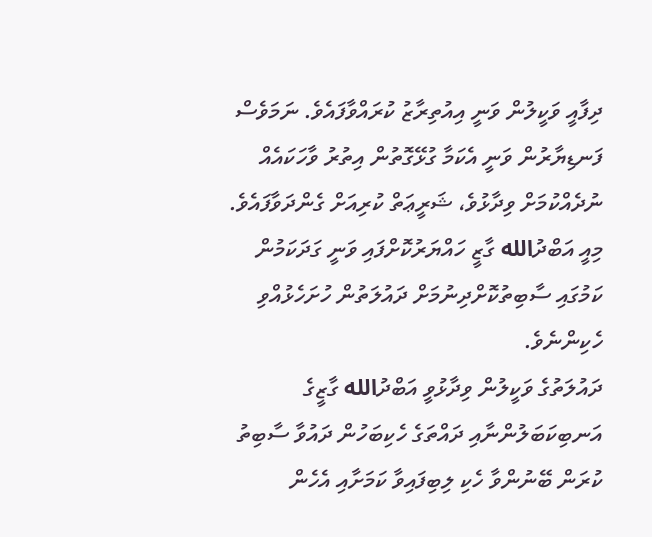ދިފާއީ ވަކީލުން ވަނީ އިއުތިރާޒު ކުރައްވާފައެވެ. ނަމަވެސް ފަނޑިޔާރުން ވަނީ އެކަމާ ގުޅޭގޮތުން އިތުރު ވާހަކައެއް ނުދެއްކުމަށް ވިދާޅުވެ، ޝަރީޢަތް ކުރިއަށް ގެންދަވާފައެވެ.
މިއީ އަބްދުالله ގާޒީ ހައްޔަރުކޮށްފައި ވަނީ ގަދަކަމުން ކަމުގައި ސާބިތުކޮށްދިނުމަށް ދައުލަތުން ހުށަހެޅުއްވި ހެކިންނެވެ.
ދައުލަތުގެ ވަކީލުން ވިދާޅުވީ އަބްދުالله ގާޒީގެ އަނބިކަބަލުންނާއި ދައްތަގެ ހެކިބަހުން ދައުވާ ސާބިތު ކުރަން ބޭނުންވާ ހެކި ލިބިފައިވާ ކަމަށާއި އެހެން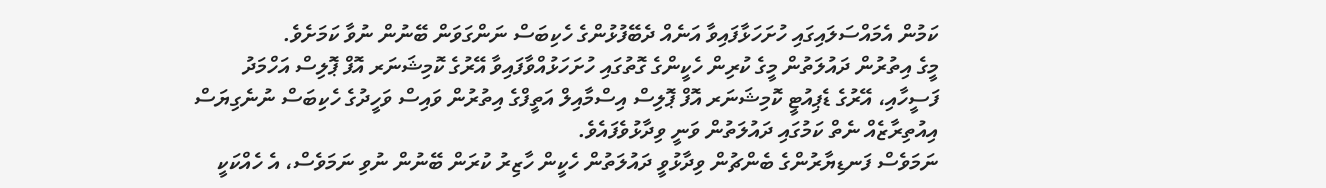ކަމުން އެމައްސަލައިގައި ހުށަހަޅާފައިވާ އަނެއް ދެބޭފުޅުންގެ ހެކިބަސް ނަންގަވަން ބޭނުން ނުވާ ކަމަށެވެ.
މީގެ އިތުރުން ދައުލަތުން މީގެ ކުރިން ހެކީންގެ ގޮތުގައި ހުށަހަޅުއްވާފައިވާ އޭރުގެ ކޮމިޝަނަރ އޮފް ޕޮލިސް އަހްމަދު ފަސީހާއި، އޭރުގެ ޑެޕިއުޓީ ކޮމިޝަނަރ އޮފް ޕޮލިސް އިސްމާއިލް އަތީފްގެ އިތުރުން ވައިސް ވަހީދުގެ ހެކިބަސް ނުނެގިޔަސް އިއުތިރާޒެއް ނެތް ކަމުގައި ދައުލަތުން ވަނީ ވިދާޅުވެފައެވެ.
ނަމަވެސް ފަނޑިޔާރުންގެ ބެންޗުން ވިދާޅުވީ ދައުލަތުން ހެކީން ހާޒިރު ކުރަން ބޭނުން ނުވި ނަމަވެސް، އެ ހެއްކަކީ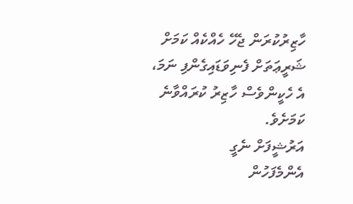ހާޒިރުކުރަން ޖެހޭ ހެއްކެއް ކަމަށް ޝަރީޢަތަށް ފެނިވަޑައިގެންފި ނަމަ، އެ ހެކީންވެސް ހާޒިރު ކުރައްވާނެ ކަމަށެވެ.
އަރުޝީފަށް ނެގީ
އެންމެފަހުން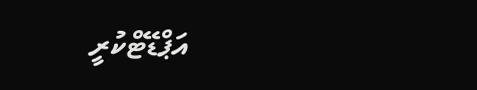އަޕްޑޭޓްކުރީ